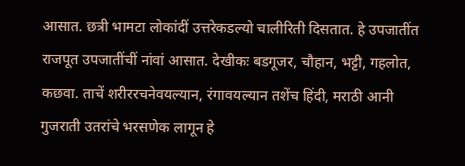आसात. छत्री भामटा लोकांदीं उत्तरेकडल्यो चालीरिती दिसतात. हे उपजातींत राजपूत उपजातींचीं नांवां आसात. देखीकः बडगूजर, चौहान, भट्टी, गहलोत, कछवा. ताचें शरीररचनेवयल्यान, रंगावयल्यान तशेंच हिंदी, मराठी आनी गुजराती उतरांचे भरसणेक लागून हे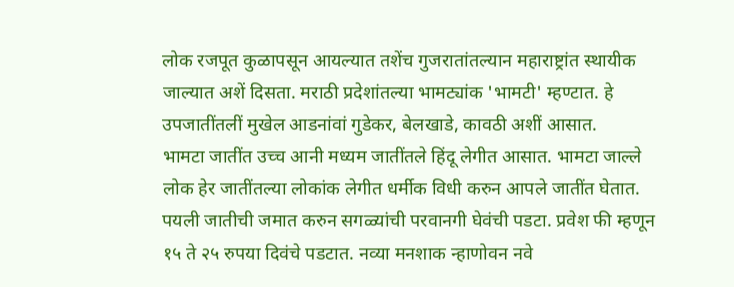लोक रजपूत कुळापसून आयल्यात तशेंच गुजरातांतल्यान महाराष्ट्रांत स्थायीक जाल्यात अशें दिसता. मराठी प्रदेशांतल्या भामट्यांक 'भामटी' म्हण्टात. हे उपजातींतलीं मुखेल आडनांवां गुडेकर, बेलखाडे, कावठी अशीं आसात.
भामटा जातींत उच्च आनी मध्यम जातींतले हिंदू लेगीत आसात. भामटा जाल्ले लोक हेर जातींतल्या लोकांक लेगीत धर्मीक विधी करुन आपले जातींत घेतात. पयली जातीची जमात करुन सगळ्यांची परवानगी घेवंची पडटा. प्रवेश फी म्हणून १५ ते २५ रुपया दिवंचे पडटात. नव्या मनशाक न्हाणोवन नवे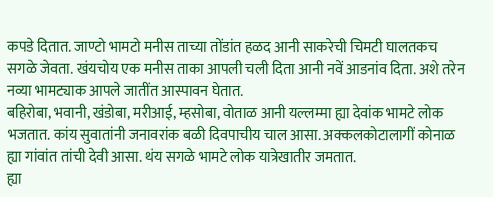कपडे दितात. जाण्टो भामटो मनीस ताच्या तोंडांत हळद आनी साकरेची चिमटी घालतकच सगळे जेवता. खंयचोय एक मनीस ताका आपली चली दिता आनी नवें आडनांव दिता. अशे तरेन नव्या भामट्याक आपले जातींत आस्पावन घेतात.
बहिरोबा, भवानी, खंडोबा, मरीआई, म्हसोबा, वोताळ आनी यल्लम्मा ह्या देवांक भामटे लोक भजतात. कांय सुवातांनी जनावरांक बळी दिवपाचीय चाल आसा. अक्कलकोटालागीं कोनाळ ह्या गांवांत तांची देवी आसा. थंय सगळे भामटे लोक यात्रेखातीर जमतात.
ह्या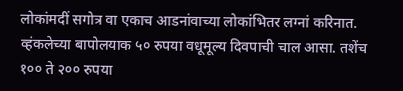लोकांमदीं सगोत्र वा एकाच आडनांवाच्या लोकांभितर लग्नां करिनात. व्हंकलेच्या बापोलयाक ५० रुपया वधूमूल्य दिवपाची चाल आसा. तशेंच १०० ते २०० रुपया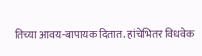तिच्या आवय-बापायक दितात. हांचेभितर विधवेक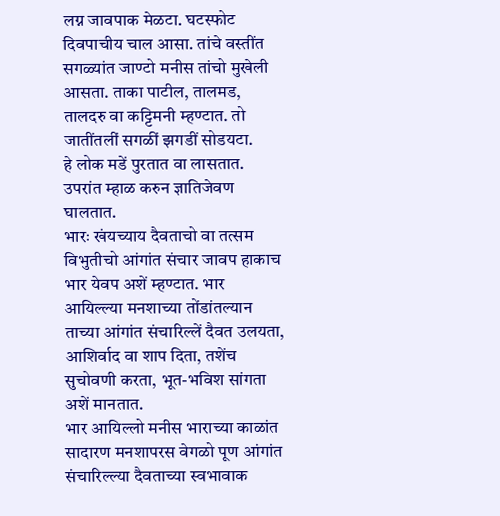लग्न जावपाक मेळटा. घटस्फोट दिवपाचीय चाल आसा. तांचे वस्तींत सगळ्यांत जाण्टो मनीस तांचो मुखेली आसता. ताका पाटील, तालमड, तालदरु वा कट्टिमनी म्हण्टात. तो जातींतलीं सगळीं झगडीं सोडयटा.
हे लोक मडें पुरतात वा लासतात. उपरांत म्हाळ करुन ज्ञातिजेवण घालतात.
भारः खंयच्याय दैवताचो वा तत्सम विभुतीचो आंगांत संचार जावप हाकाच भार येवप अशें म्हण्टात. भार आयिल्ल्या मनशाच्या तोंडांतल्यान ताच्या आंगांत संचारिल्लें दैवत उलयता, आशिर्वाद वा शाप दिता, तशेंच सुचोवणी करता, भूत-भविश सांगता अशें मानतात.
भार आयिल्लो मनीस भाराच्या काळांत सादारण मनशापरस वेगळो पूण आंगांत संचारिल्ल्या दैवताच्या स्वभावाक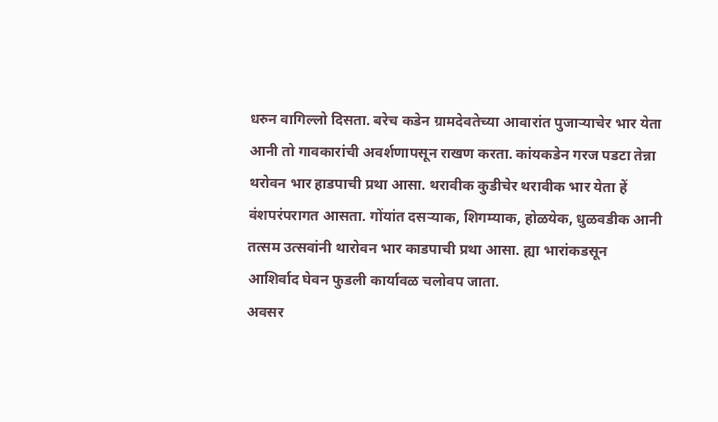धरुन वागिल्लो दिसता. बरेच कडेन ग्रामदेवतेच्या आवारांत पुजाऱ्याचेर भार येता आनी तो गावकारांची अवर्शणापसून राखण करता. कांयकडेन गरज पडटा तेन्ना थरोवन भार हाडपाची प्रथा आसा. थरावीक कुडीचेर थरावीक भार येता हें वंशपरंपरागत आसता. गोंयांत दसऱ्याक, शिगम्याक, होळयेक, धुळवडीक आनी तत्सम उत्सवांनी थारोवन भार काडपाची प्रथा आसा. ह्या भारांकडसून आशिर्वाद घेवन फुडली कार्यावळ चलोवप जाता.
अवसर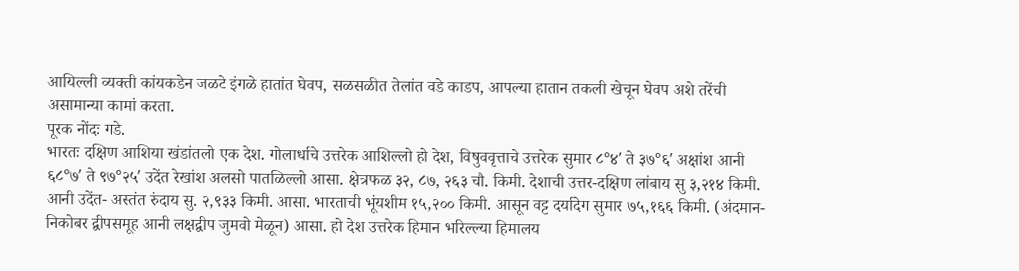आयिल्ली व्यक्ती कांयकडेन जळटे इंगळे हातांत घेवप, सळसळीत तेलांत वडे काडप, आपल्या हातान तकली खेचून घेवप अशे तरेंची असामान्या कामां करता.
पूरक नोंदः गडे.
भारतः दक्षिण आशिया खंडांतलो एक देश. गोलार्धाचे उत्तरेक आशिल्लो हो देश, विषुववृत्ताचे उत्तरेक सुमार ८°४′ ते ३७°६′ अक्षांश आनी ६८°७′ ते ९७°२५′ उदेंत रेखांश अलसो पातळिल्लो आसा. क्षेत्रफळ ३२, ८७, २६३ चौ. किमी. देशाची उत्तर-दक्षिण लांबाय सु ३,२१४ किमी. आनी उदेंत- अस्तंत रुंदाय सु. २,९३३ किमी. आसा. भारताची भूंयशीम १५,२०० किमी. आसून वट्ट दर्यादेग सुमार ७५,१६६ किमी. (अंदमान-निकोबर द्वीपसमूह आनी लक्षद्वीप जुमवो मेळून) आसा. हो देश उत्तरेक हिमान भरिल्ल्या हिमालय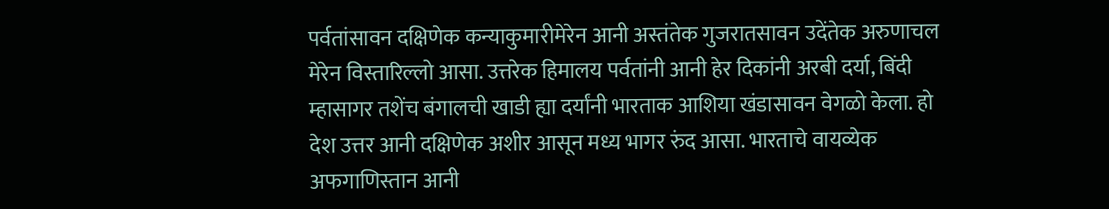पर्वतांसावन दक्षिणेक कन्याकुमारीमेरेन आनी अस्तंतेक गुजरातसावन उदेंतेक अरुणाचल मेरेन विस्तारिल्लो आसा. उत्तरेक हिमालय पर्वतांनी आनी हेर दिकांनी अरबी दर्या, बिंदी म्हासागर तशेंच बंगालची खाडी ह्या दर्यांनी भारताक आशिया खंडासावन वेगळो केला. हो देश उत्तर आनी दक्षिणेक अशीर आसून मध्य भागर रुंद आसा. भारताचे वायव्येक अफगाणिस्तान आनी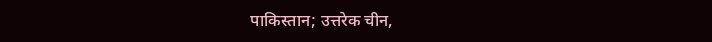पाकिस्तान; उत्तरेक चीन,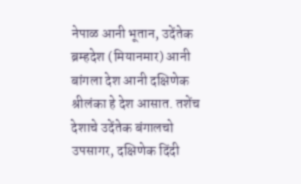नेपाळ आनी भूतान, उदेंतेक ब्रम्हदेश (मियानमार) आनी बांगला देश आनी दक्षिणेक श्रीलंका हे देश आसात. तशेंच देशाचे उदेंतेक बंगालचो उपसागर, दक्षिणेक दिंदी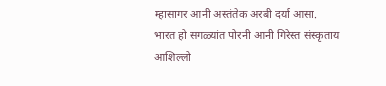म्हासागर आनी अस्तंतेक अरबी दर्या आसा.
भारत हो सगळ्यांत पोरनी आनी गिरेस्त संस्कृताय आशिल्लो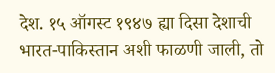देश. १५ ऑगस्ट १९४७ ह्या दिसा देशाची भारत-पाकिस्तान अशी फाळणी जाली, तो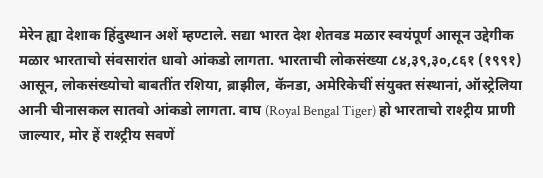मेरेन ह्या देशाक हिंदुस्थान अशें म्हण्टाले. सद्या भारत देश शेतवड मळार स्वयंपूर्ण आसून उद्देगीक मळार भारताचो संवसारांत धावो आंकडो लागता. भारताची लोकसंख्या ८४,३९,३०,८६१ (१९९१) आसून, लोकसंख्योचो बाबतींत रशिया, ब्राझील, कॅनडा, अमेरिकेचीं संयुक्त संस्थानां, ऑस्ट्रेलिया आनी चीनासकल सातवो आंकडो लागता. वाघ (Royal Bengal Tiger) हो भारताचो राश्ट्रीय प्राणी जाल्यार, मोर हें राश्ट्रीय सवणें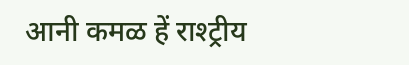आनी कमळ हें राश्ट्रीय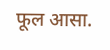फूल आसा.